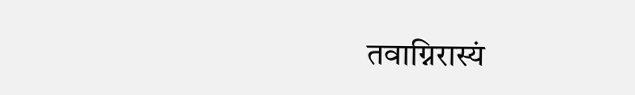तवाग्निरास्यं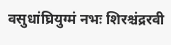वसुधांघ्रियुग्मं नभः शिरश्चंद्ररवी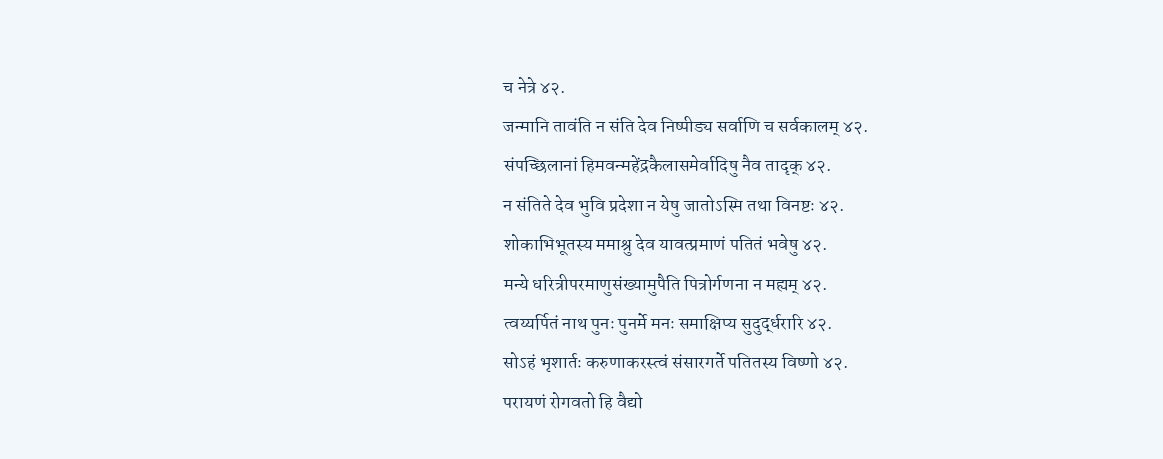च नेत्रे ४२.
जन्मानि तावंति न संति देव निष्पीड्य सर्वाणि च सर्वकालम् ४२.
संपच्छिलानां हिमवन्महेंद्रकैलासमेर्वादिषु नैव तादृक् ४२.
न संतिते देव भुवि प्रदेशा न येषु जातोऽस्मि तथा विनष्टः ४२.
शोकाभिभूतस्य ममाश्रु देव यावत्प्रमाणं पतितं भवेषु ४२.
मन्ये धरित्रीपरमाणुसंख्यामुपैति पित्रोर्गणना न मह्यम् ४२.
त्वय्यर्पितं नाथ पुनः पुनर्मे मनः समाक्षिप्य सुदुर्द्धरारि ४२.
सोऽहं भृशार्तः करुणाकरस्त्वं संसारगर्ते पतितस्य विष्णो ४२.
परायणं रोगवतो हि वैद्यो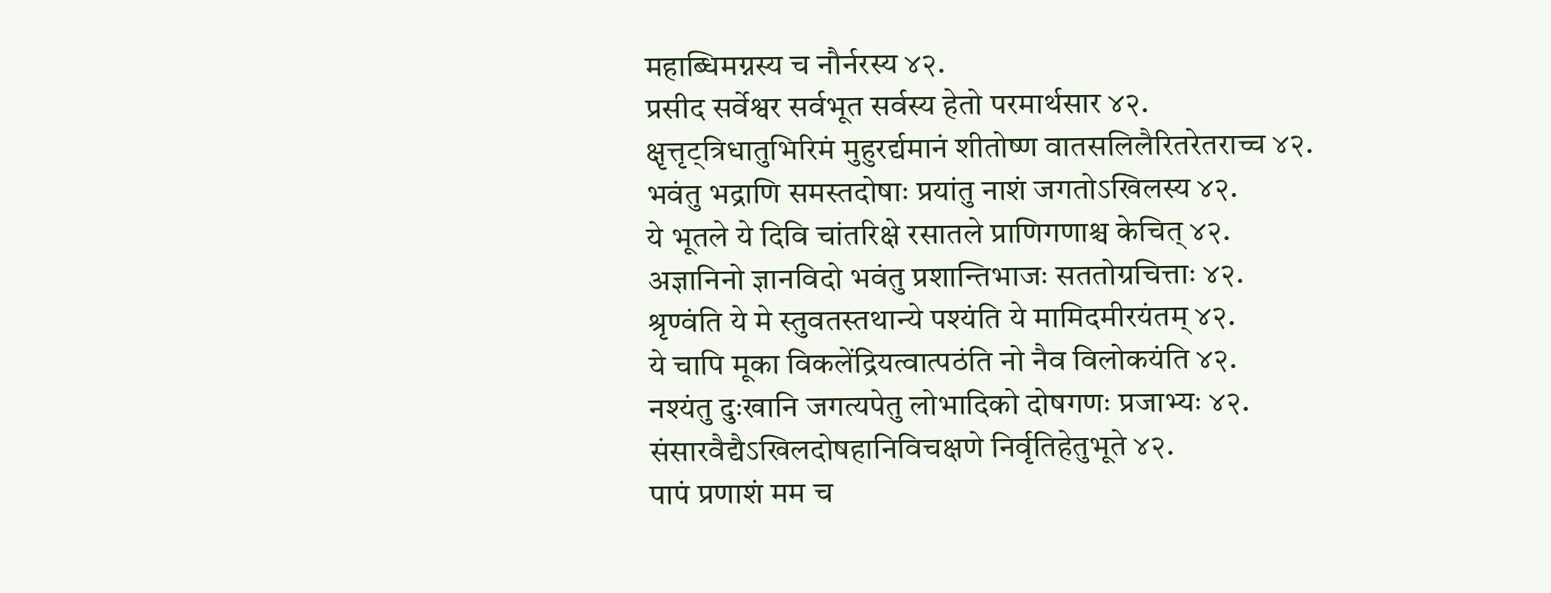महाब्धिमग्नस्य च नौर्नरस्य ४२.
प्रसीद सर्वेश्वर सर्वभूत सर्वस्य हेतो परमार्थसार ४२.
क्षृत्तृट्त्रिधातुभिरिमं मुहुरर्द्यमानं शीतोष्ण वातसलिलैरितरेतराच्च ४२.
भवंतु भद्राणि समस्तदोषाः प्रयांतु नाशं जगतोऽखिलस्य ४२.
ये भूतले ये दिवि चांतरिक्षे रसातले प्राणिगणाश्च केचित् ४२.
अज्ञानिनो ज्ञानविदो भवंतु प्रशान्तिभाजः सततोग्रचित्ताः ४२.
श्रृण्वंति ये मे स्तुवतस्तथान्ये पश्यंति ये मामिदमीरयंतम् ४२.
ये चापि मूका विकलेंद्रियत्वात्पठंति नो नैव विलोकयंति ४२.
नश्यंतु दुःखानि जगत्यपेतु लोभादिको दोषगणः प्रजाभ्यः ४२.
संसारवैद्यैऽखिलदोषहानिविचक्षणे निर्वृतिहेतुभूते ४२.
पापं प्रणाशं मम च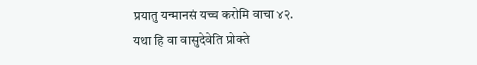प्रयातु यन्मानसं यच्च करोमि वाचा ४२.
यथा हि वा वासुदेवेति प्रोक्ते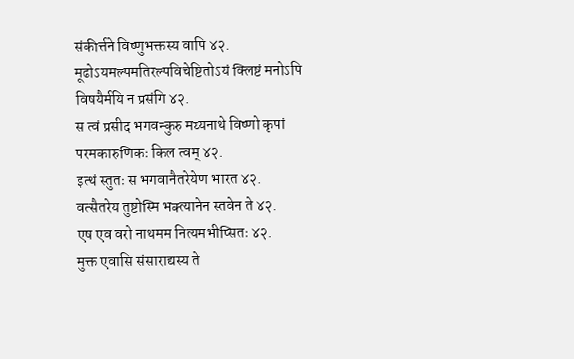संकीर्त्तने विष्णुभक्तस्य वापि ४२.
मूढोऽयमल्पमतिरल्पविचेष्टितोऽयं क्लिष्टं मनोऽपि विषयैर्मयि न प्रसंगि ४२.
स त्वं प्रसीद भगवन्कुरु मय्यनाथे विष्णो कृपां परमकारुणिकः किल त्वम् ४२.
इत्थं स्तुतः स भगवानैतरेयेण भारत ४२.
वत्सैतरेय तुष्टोस्मि भक्त्यानेन स्तवेन ते ४२.
एष एव वरो नाथमम नित्यमभीप्सितः ४२.
मुक्त एवासि संसाराद्यस्य ते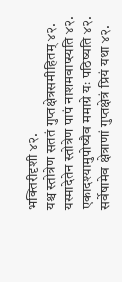भक्तिरीदृशी ४२.
यश्च स्तोत्रेण सततं गुप्तक्षेत्रसमीहितम् ४२.
यस्मादेतेन स्तोत्रेण पापं नाशमवाप्स्यति ४२.
एकादश्यामुपोष्यैव ममाग्रे यः पठिष्यति ४२.
सर्वेषामेव क्षेत्राणां गुप्तक्षेत्रं प्रियं यथा ४२.